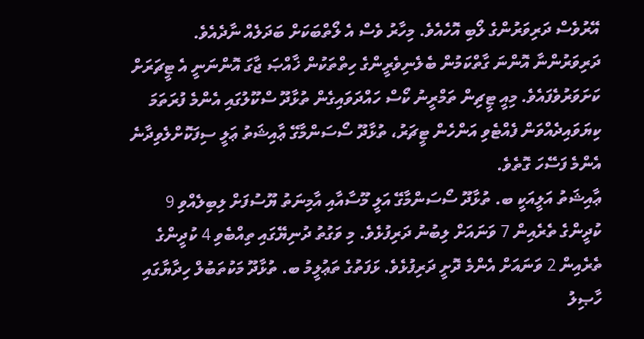އޭރުވެސް ދަރިވަރުންގެ ލޯބި އޮހެއެވެ. މިހާރު ވެސް އެ ލޯތްބަކަށް ބަދަލެއް ނާދެއެވެ. ދަރިވަރުންނާ އޮންނަ ގާތްކަމުން ބެލެނިވެރީންގެ ހިތްތަކުން ޚާއްޞަ ޖާގަ އޮންނަނީ އެ ޓީޗަރަށް ކަށަވަރުވެފައެވެ. މިއީ ޓީޗިން ތަމްރީނު ކޯސް ހައްދަވައިގެން ތުޅާދޫ ސްކޫލުގައި އެންމެ ފުރަތަމަ ކިޔަވައިދެއްވަން ފެއްޓެވި އަންހެން ޓީޗަރު، ތުޅާދޫ ސޯސަންމާގޭ ޢާއިޝަތު ޢަލީ ސިފަކޮށްލެވިދާނެ އެންމެ ފަސޭހަ ގޮތެވެ.
ޢާއިޝަތު އަލީއަކީ ބ. ތުޅާދޫ ސޯސަންމާގޭ އަލީ މޫސާއާއި އާމިނަތު ޔޫސުފަށް ލިބިލެއްވި 9 ކުދީންގެ ތެރެއިން 7 ވަނައަށް ލިބުނު ދަރިފުޅެވެ. މި ވަގުތު ދުނިޔޭގައި ތިއްބެވި 4 ކުދީންގެ ތެރެއިން 2 ވަނައަށް އެންމެ ދޮށީ ދަރިފުޅެވެ. ޅަފަތުގެ ތަޢުލީމު ބ. ތުޅާދޫ މަކުތަބުލް ހިދާޔާގައި ހާޞިލު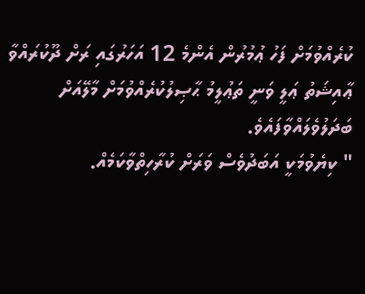ކުރެއްވުމަށް ފަހު ޢުމުރުން އެންމެ 12 އަހަރުގައި ރަށް ދޫކުރައްވާ ޢާއިޝަތު ޢަލީ ވަނީ ތަޢުލީމު ޙާޞިލުކުރެއްވުމަށް މާލޭއަށް ބަދަލުވެލައްވާފައެވެ.
" ކިޔެވުމަކީ އަބަދުވެސް ވަރަށް ކުރާހިތްވާކަމެއް.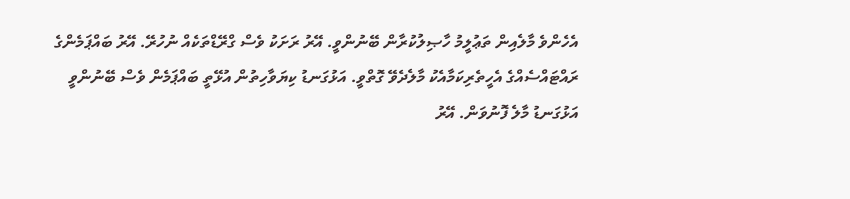އެހެންވެ މާލެއިން ތަޢުލީމު ހާޞިލުކުރާން ބޭނުންވީ. އޭރު ރަށަކު ވެސް ގްރޭޑްތަކެއް ނުހުރޭ. އޭރު ބައްޕަމެންގެ ރައްޓައްސެއްގެ އެހީތެރިކަމާއެކު މާލެދެވޭ ގޮތްވީ. އަޅުގަނޑު ކިޔަވާހިތުން އުޅޭތީ ބައްޕަމެން ވެސް ބޭނުންވީ އަޅުގަނޑު މާލެ ފޮނުވަން. އޭރު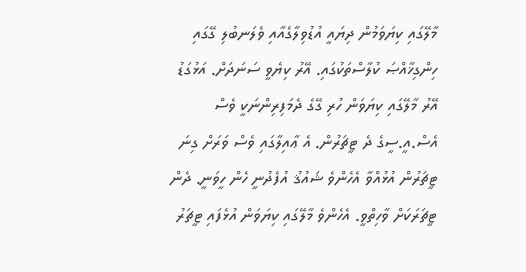މާލޭގައި ކިޔަވަމުން ދިޔައީ އުޑުވިލާގެއާއި ވެލަނބުލި ގޭގައި ހިންގިޚާއްޞަ ކުލާސްތަކުގައި. އޭރު ކިޔެވީ ސަނަދަށް. އަޅުގަޑު އޭރު މާލޭގައި ކިޔަވަން ހުރި ގޭގެ ދެމަފިރިންނަކީ ވެސް އެސް.އީ.ސީގެ ދެ ޓީޗަރުން. އެ ޢާއިލާގައި ވެސް ވަރަށް ގިނަ ޓީޗަރުން އުޅުއްވާ އެހެންވެ ޝައުޤު އުފެދުނީ ހެން ހީވަނީ. ދެން ޓީޗަރަކަށް ވާހިތްވީ. އެހެންވެ މާލޭގައި ކިޔަވަން އުޅެފައި ޓީޗަރު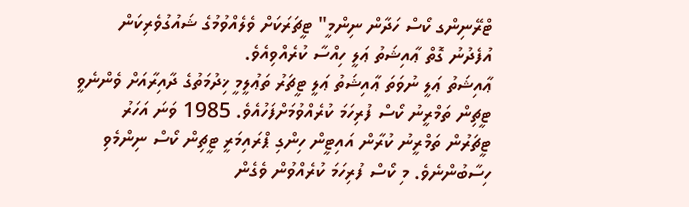ޓްރޭނިންގ ކޯސް ހަދާން ނިންމީ" ޓީޗަރަކަށް ވެލެއްވުމުގެ ޝައުގުވެރިކަން އުފެދުނު ގޮތް ޢާއިޝަތު ޢަލީ ހިއްސާ ކުރެއްވިއެވެ.
ޢާއިޝަތު ޢަލީ ނުވަތަ ޢާއިޝަތު ޢަލީ ޓީޗަރު ތަޢުލީމީ ޚިދުމަތުގެ ދާއިރާއަށް ވެންނެވީ ޓީޗިން ތަމްރީނު ކޯސް ފުރިހަމަ ކުރެއްވުމަށްފަހުއެވެ. 1985 ވަނަ އަހަރު ޓީޗަރުން ތަމްރީނު ކުރާން އައިޓީން ހިންގި ޕްރައިމަރީ ޓީޗިން ކޯސް ނިންމެވި ހިސާބުންނެވެ. މި ކޯސް ފުރިހަމަ ކުރެއްވުން ވެގެން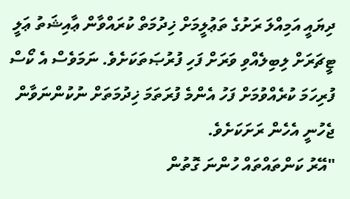ދިޔައީ އަމިއްލަ ރަށުގެ ތަޢުލީމަށް ޚިދުމަތް ކުރައްވާން ޢާއިޝަތު ޢަލީ ޓީޗަރަށް ލިބިލެއްވި ވަރަށް ފަހި ފުރުޞަތަކަށެވެ. ނަމަވެސް އެ ކޯސް ފުރިހަމަ ކުރެއްވުމަށް ފަހު އެންމެ ފުރަތަމަ ޚިދުމަތަށް ނުކުންނަވާން ޖެހުނީ އެހެން ރަށަކަށެވެ.
"އޭރު ކަންތައްތައް ހުންނަ ގޮތުން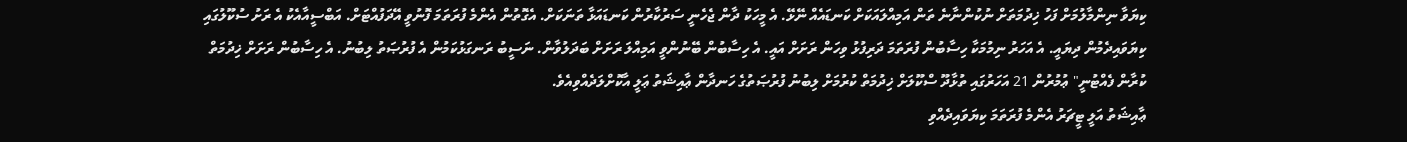ކިޔަވާ ނިންމާލުމަށް ފަހު ޚިދުމަތަށް ނުކުންނާނެ ތަން އަމިއްލައަކަށް ކަނޑައެއް ނޭޅޭ. އެ މީހަކު ދާން ޖެހެނީ ސަރުކާރުން ކަނޑައަޅާ ތަނަކަށް. އެގޮތުން އެންމެ ފުރަތަމަ ފޮނުވީ އޭދަފުއްޓަށް. އަބްސީއާއެކު އެ ރަށު ސުކޫލުގައި ކިޔަވައިދެމުން ދިޔައީ. އެ އަހަރު ނިމުމަކާ ހިސާބުން ފުރަތަމަ ދަރިފުޅު ވިހަން ރަށަށް އައީ. އެ ހިސާބުން ބޭނުންވީ އަމިއްލަ ރަށަށް ބަދަލުވާން. ނަސީބު ރަނގަޅުކަމުން އެ ފުރުޞަތު ލިބުނު. އެ ހިސާބުން ރަށަށް ޚިދުމަތް ކުރާން ފެއްޓުނީ" ޢުމުރުން 21 އަހަރުގައި ތުޅާދޫ ސްކޫލަށް ޚިދުމަތް ކުރުމަށް ލިބުނު ފުރުޞަތުގެ ހަނދާން ޢާއިޝަތު ޢަލީ އާކޮށްލަދެއްވިއެވެ.
ޢާއިޝަތު އަލީ ޓީޗަރު އެންމެ ފުރަތަމަ ކިޔަވައިދެއްވި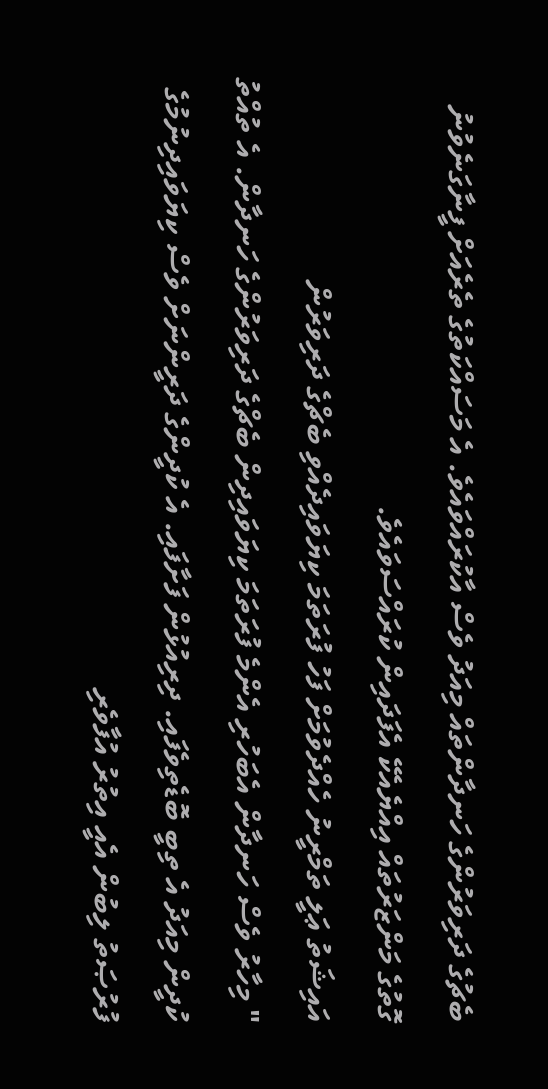ބެޗުގެ ދަރިވަރުންގެ ހަނދާންތައް މިއަދު ވެސް އާކުރައްވައެވެ. އެ މަސައްކަތުގެ ތެރެއަށް ފީނާގަނެވުނު ގޮތުގެ މަންޒަރުތައް އިއްޔެއެކޭ އެފަދައިން ކުރައްސަވައެވެ.
އައިޝަތު ޢަލީ ތަމްރީނު ހެއްދެވުމަށް ފަހު ފުރަތަމަ ކިޔަވައިދެއްވި ބެޗްގެ ދަރިވަރުން
" މިހާރު ވެސް ހަނދާން އެބަހުރި އެންމެ ފުރަތަމަ ކިޔަވައިދިން ބެޗްގެ ދަރިވަރުންގެ ހަނދާން. އެ ތުއްތު ކުދީން މިއަދު އެ ތިބީ ބޮޑެތިވެފައި. ދިރިއުޅުން ފަށާފައި. އެ ކުދީންގެ ދަރީންނަށް ވެސް ކިޔަވައިދިނުމުގެ ފުރުޞަތު ލިބުން އެއީ އިތުރު އުފާވެރި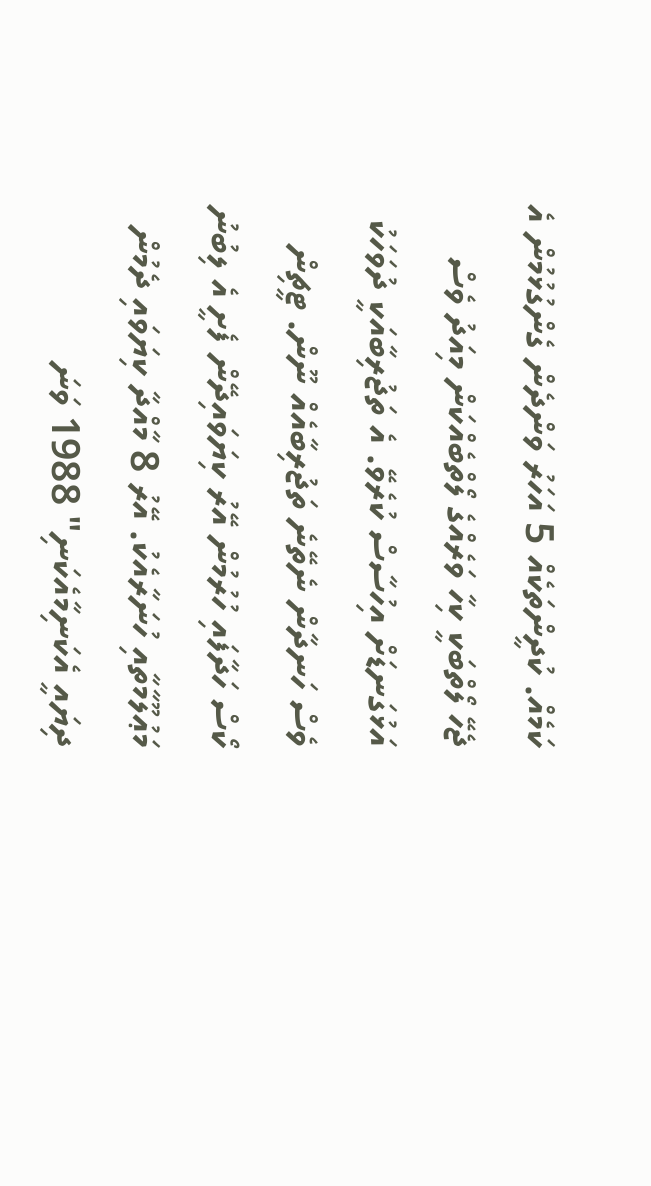ކަމެއް. ކުދީންތަކެއް 5 އަހަރު ވަންދެން ގެންގުޅުމުން އެ ޖެހޭ ލޯތްބަކީ ކިހާ ވަރެއްގެ ލޯތްބެއްކަން މިއަދު ވެސް އަޅުގަނޑަށް އިހުސާސް ކުރެވޭ. އެ ތަޖުރިބާއަކީ ދުވަހަކު ވެސް ހަނދާން ނެތޭނެ ތަޖުރިބާއެއް ނޫން. ޓީޗިން ކޯސް ހަދާފައި ހުރުމުން އޭރު ކިޔަވައިދޭން ފެށީ އެ ލިބުނު މަޢުލޫމާތާއި ހުނަރާއެކު. އޭރު 8 މާއްދާ ކިޔަވައި ދެމުން ދިޔައީ އެކަނިމާއެކަނި" 1988 ވަނަ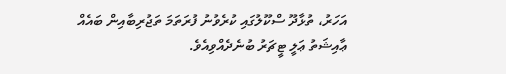އަހަރު، ތުޅާދޫ ސްކޫލުގައި ކުރެވުނު ފުރަތަމަ ތަޖުރިބާއިން ބައެއް ޢާއިޝަތު ޢަލީ ޓީޗަރު ބުނެދެއްވިއެވެ.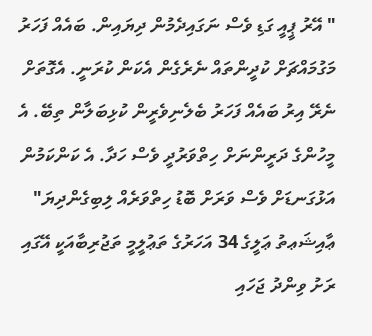" އޭރު ޕީއީ ގަޑި ވެސް ނަގައިދެމުން ދިޔައިން. ބައެއް ފަހަރު މަގުމައްޗަށް ކުދީންތައް ނެރެގެން އެކަން ކުރަނީ. އެގޮތަށް ނެރޭ އިރު ބައެއް ފަހަރު ބެލެނިވެރީން ކުޅިބަލާން ތިބޭ. އެ މީހުންގެ ދަރީންނަށް ހިތްވަރުދީ ވެސް ހަދާ. އެ ކަންކަމުން އަޅުގަނޑަށް ވެސް ވަރަށް ބޮޑު ހިތްވަރެއް ލިބިގެންދިޔަ"
ޢާއިޝަޢތު ޢަލީގެ 34 އަހަރުގެ ތަޢުލީމީ ތަޖުރިބާއަކީ އޭގައި ރަށު ވިންދު ޖަހައި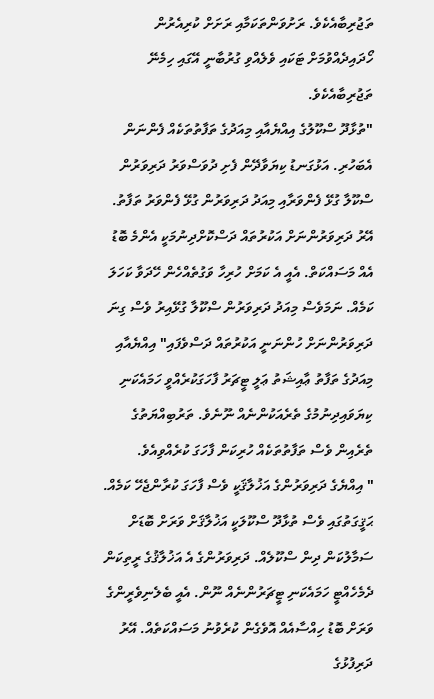ތަޖުރިބާއެކެވެ. ރަށުވަންތަކަމާއި ރަށަށް ކުރިއެރުން ހޯދައިދެއްވުމަށް ޓަކައި ވެލެއްވި ގުރުބާނީ އޭގައި ހިމެނޭ ތަޖުރިބާއެކެވެ.
"ތުޅާދޫ ސްކޫލުގެ އިއްޔެއާއި މިއަދުގެ ތަފާތުތަކެއް ފެންނަން އެބަހުރި. އަޅުގަނޑު ކިޔަވާދޭން ފެށި ދުވަސްވަރު ދަރިވަރުން ސްކޫލާ ގުޅޭ ފެންވަރާއި މިއަދު ދަރިވަރުން ގުޅޭ ފެންވަރު ތަފާތު. އޭރު ދަރިވަރުންނަށް އަކުރުތައް ދަސްކޮށްދިނުމަކީ އެންމެ ބޮޑު އެއް މަސައްކަތް. އެއީ އެ ކަމަށް ހުރިހާ ވަގުތެއްހެން ހޭދަވާ ކަހަލަ ކަމެއް. ނަމަވެސް މިއަދު ދަރިވަރުން ސްކޫލާ ގުޅޭއިރު ވެސް ގިނަ ދަރިވަރުންނަށް ހުންނަނީ އަކުރުތައް ދަސްވެފައި" އިއްޔެއާއި މިއަދުގެ ތަފާތު ޢާއިޝަތު ޢަލީ ޓީޗަރު ފާހަގަކުރެއްވީ ހަމައެކަނި ކިޔަވައިދިނުމުގެ ތެރެއަކުންނެއް ނޫނެވެ. ތަރުބިއްޔަތުގެ ތެރެއިން ވެސް ތަފާތުތަކެއް ހުރިކަން ފާހަގަ ކުރެއްވިއެވެ.
" އިއްޔެގެ ދަރިވަރުންގެ އަޚުލާޤަކީ ވެސް ފާހަގަ ކުރާންޖެހޭ ކަމެއް. ޙަޤީގަތުގައި ވެސް ތުޅާދޫ ސްކޫލަކީ އަޚުލާޤަށް ވަރަށް ބޮޑަށް ސަމާލުކަން ދިން ސްކޫލެއް. ދަރިވަރުންގެ އެ އަޚުލާޤުގެ ރީތިކަން ދެމެހެއްޓީ ހަމައެކަނި ޓީޗަރުންނެއް ނޫން. އެއީ ބެލެނިވެރީންގެ ވަރަށް ބޮޑު ހިއްސާއެއް އޮވެގެން ކުރެވުނު މަސައްކަތެއް. އޭރު ދަރިފުޅުގެ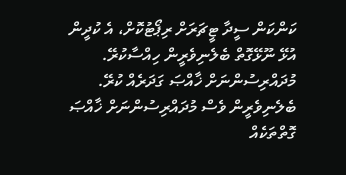ކަންކަން ސީދާ ޓީޗަރަށް ރިޕޯޓުކޮށް، އެ ކުދީން އުޅޭ ނޫޅޭގޮތް ބެލެނިވެރީން ހިއްސާކުރޭ. މުދައްރިސުންނަށް ޚާއްޞަ ގަދަރެއް ކުރޭ. ބެލެނިވެރީން ވެސް މުދައްރިސުންނަށް ޚާއްޞަ ގޮތްތަކެއް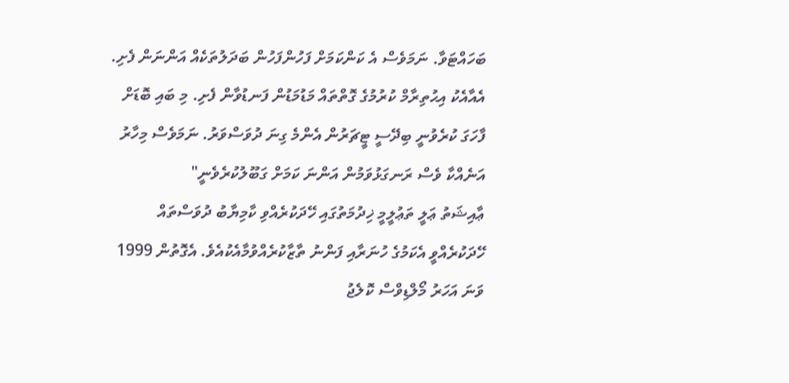ބަހައްޓަވާ. ނަމަވެސް އެ ކަންކަމަށް ފަހުންފަހުން ބަދަލުތަކެއް އަންނަން ފެށި. އެއާއެކު އިޙުތިރާމް ކުރުމުގެ ގޮތްތައް މަޑުމަޑުން ފަނޑުވާން ފެށި. މި ބައި ބޮޑަށް ފާހަގަ ކުރެވުނީ ބިދޭސީ ޓީޗަރުން އެންމެ ގިނަ ދުވަސްވަރު. ނަމަވެސް މިހާރު އަނެއްކާ ވެސް ރަނގަޅުވަމުން އަންނަ ކަމަށް ގަބޫލުކުރެވެނީ"
ޢާއިޝަތު ޢަލީ ތަޢުލީމީ ޚިދުމަތުގައި ހޭދަކުރެއްވި ކާމިޔާބު ދުވަސްތައް ހޭދަކުރެއްވީ އެކަމުގެ ހުނަރާއި ފަންނު ތާޒާކުރެއްވުމާއެކުއެވެ. އެގޮތުން 1999 ވަނަ އަހަރު މޯލްޑިވްސް ކޮލެޖު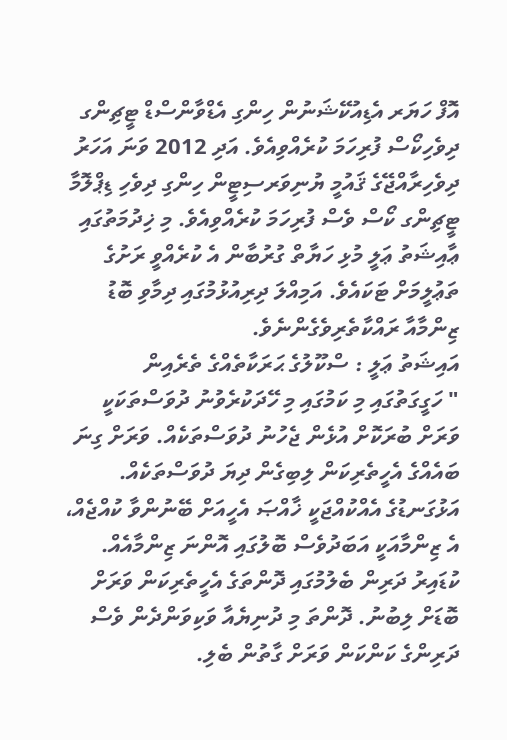އޮފް ހަޔަރ އެޑިއުކޭޝަނުން ހިންގި އެޑްވާންސްޑް ޓީޗިންގ ދިވެހިކޯސް ފުރިހަމަ ކުރެއްވިއެވެ. އަދި 2012 ވަނަ އަހަރު ދިވެހިރާއްޖޭގެ ޤައުމީ ޔުނިވަރސިޓީން ހިންގި ދިވެހި ޑިޕްލޮމާ ޓީޗިންގ ކޯސް ވެސް ފުރިހަމަ ކުރެއްވިއެވެ. މި ޚިދުމަތުގައި ޢާއިޝަތު ޢަލީ މުޅި ހަޔާތް ގުރުބާން އެ ކުރެއްވީ ރަށުގެ ތަޢުލީމަށް ޓަކައެވެ. އަމިއްލަ ދިރިއުޅުމުގައި ދިމާވި ބޮޑު ޒިންމާއާ ރައްކާތެރިވެގެންނެވެ.
އައިޝަތު ޢަލީ : ސްކޫލުގެ ޙަރަކާތެއްގެ ތެރެއިން
" ހަގީގަތުގައި މި ކަމުގައި މި ހޭދަކުރެވުނު ދުވަސްތަކަކީ ވަރަށް ބުރަކޮށް އުޅެން ޖެހުނު ދުވަސްތަކެއް. ވަރަށް ގިނަ ބައެއްގެ އެހީތެރިކަން ލިބިގެން ދިޔަ ދުވަސްތަކެއް. އަޅުގަނޑުގެ އެއްކުއްޖަކީ ޚާއްޞަ އެހީއަށް ބޭނުންވާ ކުއްޖެއް، އެ ޒިންމާއަކީ އަބަދުވެސް ބޮލުގައި އޮންނަ ޒިންމާއެއް. ކުޑައިރު ދަރިން ބެލުމުގައި ދޮންތަގެ އެހީތެރިކަން ވަރަށް ބޮޑަށް ލިބުނު. ދޮންތަ މި ދުނިޔެއާ ވަކިވަންދެން ވެސް ދަރިންގެ ކަންކަން ވަރަށް ގާތުން ބެލި.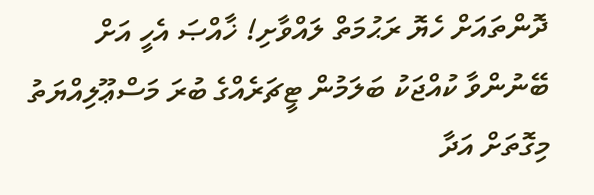ދޮންތައަށް ހެޔޮ ރަޙުމަތް ލައްވާށި! ޚާއްޞަ އެހީ އަށް ބޭނުންވާ ކުއްޖަކު ބަލަމުން ޓީޗަރެއްގެ ބުރަ މަސްޢޫލިއްޔަތު މިގޮތަށް އަދާ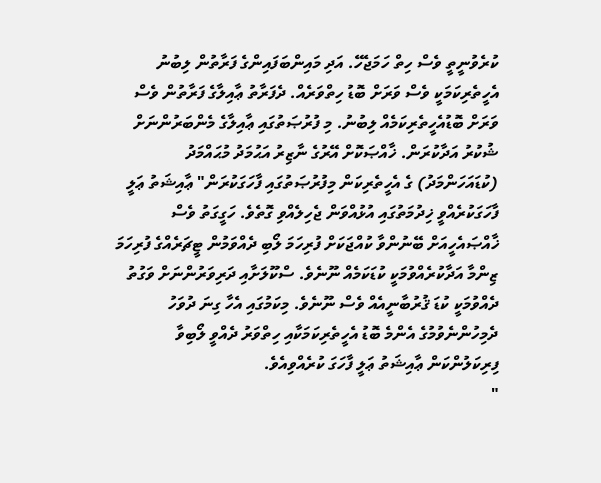ކުރެވުނީތީ ވެސް ހިތް ހަމަޖެހޭ. އަދި މައިންބަފައިންގެ ފަރާތުން ލިބުނު އެހީތެރިކަމަކީ ވެސް ވަރަށް ބޮޑު ހިތްވަރެއް. ދެފަރާތު ޢާއިލާގެ ފަރާތުން ވެސް ވަރަށް ބޮޑުއެހީތެރިކަމެއް ލިބުނު. މި ފުރުޞަތުގައި ޢާއިލާގެ މެންބަރުންނަށް ޝުކުރު އަދާކުރަން. ޚާއްޞަކޮށް އޭރުގެ ނާޒިރު އަޙުމަދު މުޙައްމަދު (ކުޑައަހަންމަދު) ގެ އެހީތެރިކަން މިފުރުޞަތުގައި ފާހަގަކުރަން" ޢާއިޝަތު ޢަލީ ފާހަގަކުރެއްވީ ޚިދުމަތުގައި އުޅުއްވަން ޖެހިލެއްވި ގޮތެވެ. ހަގީގަތު ވެސް ޚާއްޞައެހީއަށް ބޭނުންވާ ކުއްޖަކަށް ފުރިހަމަ ލޯބި ދެއްވަމުން ޓީޗަރެއްގެ ފުރިހަމަ ޒިންމާ އަދާކުރެއްވުމަކީ ކުޑަކަމެއް ނޫނެވެ. ސްކޫލަށާއި ދަރިވަރުންނަށް ވަގުތު ދެއްވުމަކީ ކުޑަ ޤުރުބާނީއެއް ވެސް ނޫނެވެ. މިކަމުގައި އެހާ ގިނަ ދުވަހު ދެމިހުންނެވުމުގެ އެންމެ ބޮޑު އެހީތެރިކަމަކާއި ހިތްވަރު ދެއްވީ ލޯބިވާ ފިރިކަލުންކަން ޢާއިޝަތު ޢަލީ ފާހަގަ ކުރެއްވިއެވެ.
"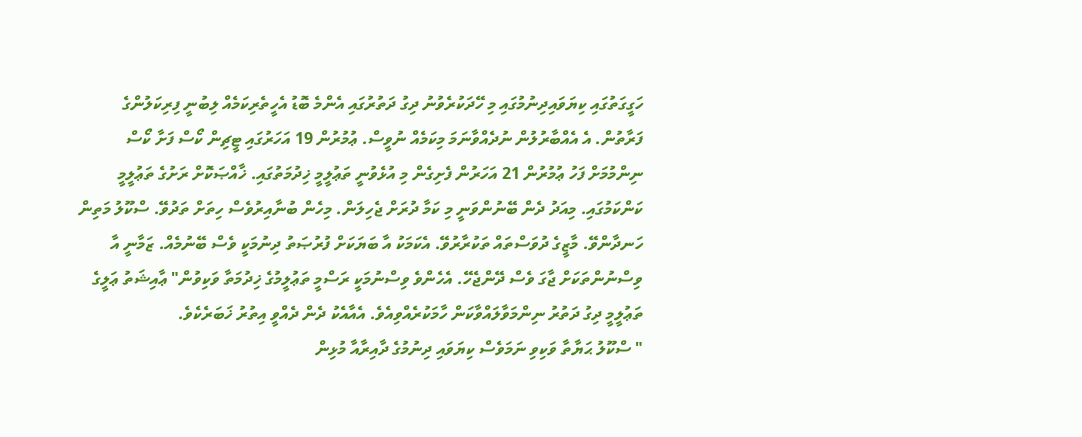ހަގީގަތުގައި ކިޔަވައިދިނުމުގައި މި ހޭދަކުރެވުނު ދިގު ދަތުރުގައި އެންމެ ބޮޑު އެހީތެރިކަމެއް ލިބުނީ ފިރިކަލުންގެ ފަރާތުން. އެ އެއްބާރުލުން ނުދެއްވާނަމަ މިކަމެއް ނުވީސް. ޢުމުރުން 19 އަހަރުގައި ޓީޗިން ކޯސް ފަށާ ކޯސް ނިންމުމަށް ފަހު ޢުމުރުން 21 އަހަރުން ފެށިގެން މި އުޅެވުނީ ތަޢުލީމީ ޚިދުމަތުގައި. ޚާއްޞަކޮށް ރަށުގެ ތަޢުލީމީ ކަންކަމުގައި. މިއަދު ދެން ބޭނުންވަނީ މި ކަމާ ދުރަށް ޖެހިލަން. މިހެން ބުނާއިރުވެސް ހިތަށް ތަދުވޭ. ސްކޫލު މަތިން ހަނދާންވޭ. މާޒީގެ ދުވަސްތައް ތަކުރާރުވޭ. އެކަމަކު އާ ބަޔަކަށް ފުރުޞަތު ދިނުމަކީ ވެސް ބޭނުމެއް. ޒަމާނީ އާ ވިސްނުންތަކަށް ޖާގަ ވެސް ދޭންޖެހޭ. އެހެންވެ ވިސްނުމަކީ ރަސްމީ ތަޢުލީމުގެ ޚިދުމަތާ ވަކިވުން" ޢާއިޝަތު ޢަލީގެ ތަޢުލީމީ ދިގު ދަތުރު ނިންމަވާލައްވާކަން ހާމަކުރެއްވިއެވެ. އެއާއެކު ދެން ދެއްވީ އިތުރު ޚަބަރެކެވެ.
" ސްކޫލު ޙަޔާތާ ވަކިވި ނަމަވެސް ކިޔަވައި ދިނުމުގެ ދާއިރާއާ މުޅިން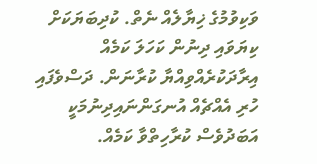ވަކިވުމުގެ ޚިޔާލެއް ނެތް. ކުދިބަޔަކަށް ކިޔަވައި ދިނުން ކަހަލަ ކަމެއް އިރާދަކުރެއްވިއްޔާ ކުރާނަން. ދަސްވެފައި ހުރި އެއްޗެއް އުނގަންނައިދިނުމަކީ އަބަދުވެސް ކުރާހިތްވާ ކަމެއް.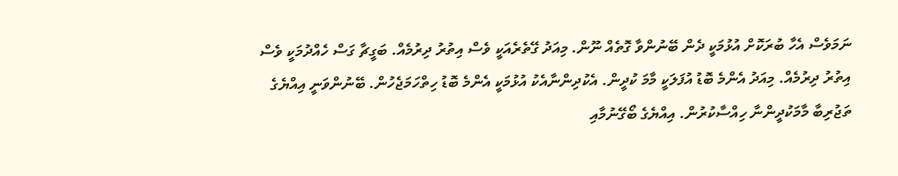ނަމަވެސް އެހާ ބުރަކޮށް އުޅުމަކީ ދެން ބޭނުންވާ ގޮތެއް ނޫން. މިއަދު ގޭތެރެއަކީ ވެސް އިތުރު ދިރުމެއް. ބަގީޗާ ގަސް ހެއްދުމަކީ ވެސް އިތުރު ދިރުމެއް. މިއަދު އެންމެ ބޮޑު އުފަލަކީ މާމަ ކުދީން. އެކުދިންނާއެކު އުޅުމަކީ އެންމެ ބޮޑު ހިތްހަމަޖެހުން. ބޭނުންވަނީ އިއްޔެގެ ތަޖުރިބާ މާމަކުދީންނާ ހިއްސާކުރުން. އިއްޔެގެ ބޯގޭނުމާއި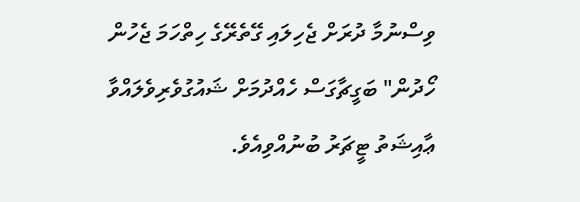ވިސްނުމާ ދުރަށް ޖެހިލައި ގޭތެރޭގެ ހިތްހަމަ ޖެހުން ހޯދުން" ބަގީޗާގަސް ހެއްދުމަށް ޝައުގުވެރިވެލައްވާ ޢާއިޝަތު ޓީޗަރު ބުނުއްވިއެވެ.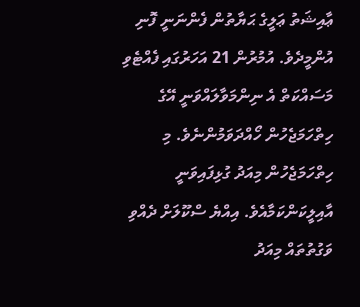ޢާއިޝަތު ޢަލީގެ ޙަޔާތުން ފެންނަނީ ފޮނި އުންމީދެވެ. އުމުރުން 21 އަހަރުގައި ފެއްޓެވި މަސައްކަތް އެ ނިންމަވާލައްވަނީ އޭގެ ހިތްހަމަޖެހުން ހޯއްދަވަމުންނެވެ. މި ހިތްހަމަޖެހުން މިއަދު ގުޅިފައިވަނީ އާއިލީކަންކަމާއެވެ. އިއްޔެ ސްކޫލަށް ދެއްވި ވަގުތުތައް މިއަދު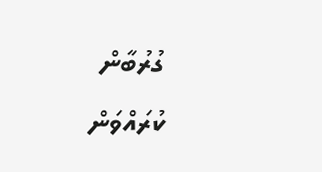ގުރުބާން ކުރައްވަން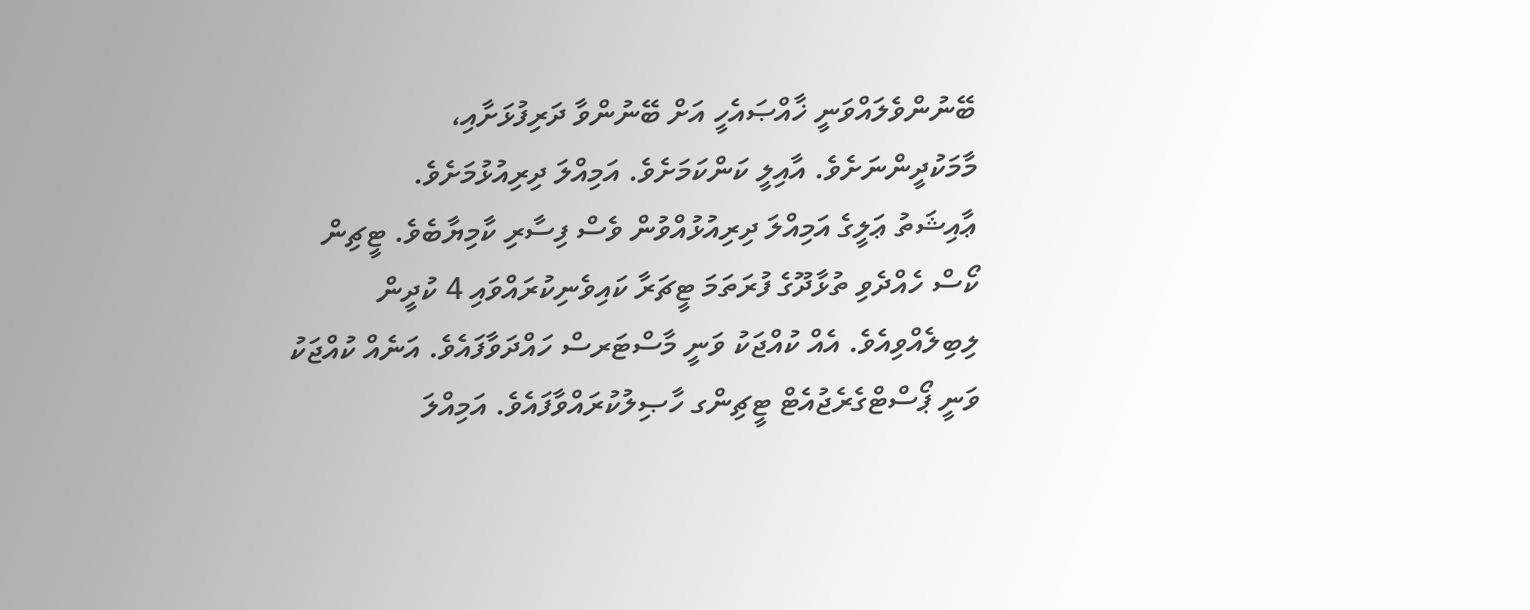ބޭނުންވެލައްވަނީ ޚާއްޞައެހީ އަށް ބޭނުންވާ ދަރިފުޅަށާއި، މާމަކުދީންނަށެވެ. އާއިލީ ކަންކަމަށެވެ. އަމިއްލަ ދިރިއުޅުމަށެވެ.
ޢާއިޝަތު ޢަލީގެ އަމިއްލަ ދިރިއުޅުއްވުން ވެސް ފިސާރި ކާމިޔާބެވެ. ޓީޗިން ކޯސް ހެއްދެވި ތުޅާދޫގެ ފުރަތަމަ ޓީޗަރާ ކައިވެނިކުރައްވައި 4 ކުދީން ލިބިލެއްވިއެވެ. އެއް ކުއްޖަކު ވަނީ މާސްޓަރސް ހައްދަވާފައެވެ. އަނެއް ކުއްޖަކު ވަނީ ޕޯސްޓްގެރެޖުއެޓް ޓީޗިންގ ހާޞިލުކުރައްވާފައެވެ. އަމިއްލަ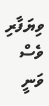ވިޔަފާރި ވެސް ވަނީ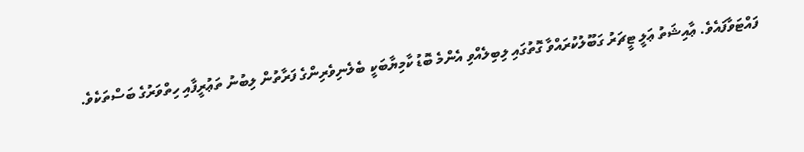ފައްޓަވާފައެވެ. ޢާއިޝަތު ޢަލީ ޓީޗަރު ގަބޫލުކުރައްވާ ގޮތުގައި ލިބިލެއްވި އެންމެ ބޮޑު ކާމިޔާބަކީ ބެލެނިވެރިންގެ ފަރާތުން ލިބުނު ތަޢުރީފާއި ހިތްވަރުގެ ބަސްތަކެވެ.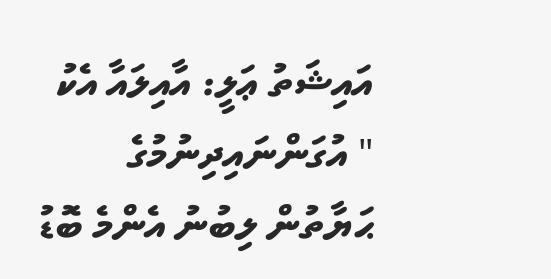އައިޝަތު ޢަލީ: އާއިލައާ އެކު
" އުގަންނައިދިނުމުގެ ޙަޔާތުން ލިބުނު އެންމެ ބޮޑު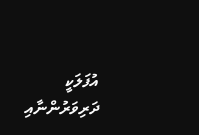އުފަލަކީ ދަރިވަރުންނާއި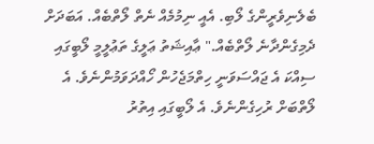ބެލެނިވެރީންގެ ލޯބި. އެއީ ނިމުމެއް ނެތް ލޯތްބެއް. އަބަދަށް ދެމިގެންދާނެ ލޯތްބެއް." ޢާއިޝަތު ޢަލީގެ ތަޢުލީމީ ލޯބީގައި ސިއްކަ އެ ޖައްސަވަނީ ހިތްމަޖެހުން ހޯއްދަވަމުންނެވެ. އެ ލޯތްބަށް ރުހިގެންނެވެ. އެ ލޯބީގައި އިތުރު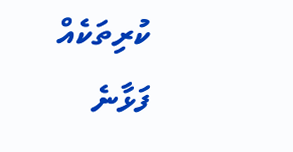ކުރިތަކެއް ފަޅާނެ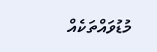މުޑުވައްތަކެއް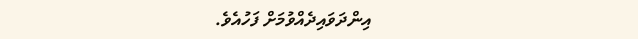އިންދަވައިދެއްވުމަށް ފަހުއެވެ.